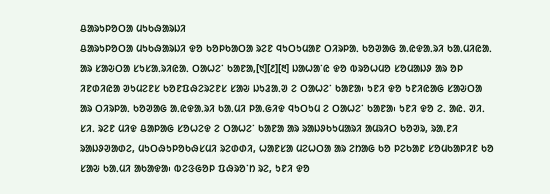ᱪᱟᱨᱩᱞᱚᱛᱟ ᱢᱩᱠᱷᱟᱨᱡᱤ
ᱪᱟᱨᱩᱞᱚᱛᱟ ᱢᱩᱠᱷᱟᱨᱡᱤ ᱫᱚ ᱠᱚᱞᱠᱟᱛᱟ ᱨᱮᱱ ᱧᱩᱛᱩᱢᱟᱱ ᱛᱤᱨᱞᱟᱹ ᱠᱚᱣᱟᱜ ᱟᱹᱭᱫᱟᱹᱨᱤ ᱠᱟᱹᱢᱤᱭᱟᱹ ᱟᱨ ᱥᱟᱶᱛᱟ ᱥᱩᱥᱟᱹᱨᱤᱭᱟᱹ ᱛᱟᱦᱮᱸ ᱠᱟᱱᱟ,[᱑][᱒][᱓] ᱡᱟᱦᱟᱸᱭ ᱫᱚ ᱵᱨᱚᱦᱢᱚ ᱥᱚᱢᱟᱡᱽ ᱟᱨ ᱚᱞ ᱤᱱᱰᱤᱭᱟ ᱣᱩᱢᱮᱱᱥ ᱠᱚᱱᱯᱷᱮᱨᱮᱱᱥ ᱥᱟᱶ ᱡᱩᱲᱟᱹᱣ ᱮ ᱛᱟᱦᱮᱸ ᱠᱟᱱᱟ᱾ ᱩᱱᱤ ᱫᱚ ᱩᱱᱤᱭᱟᱜ ᱥᱟᱶᱛᱟ ᱟᱨ ᱛᱤᱨᱞᱟᱹ ᱠᱚᱣᱟᱜ ᱟᱹᱭᱫᱟᱹᱨᱤ ᱠᱟᱹᱢᱤ ᱞᱟᱹᱜᱤᱫ ᱧᱩᱛᱩᱢ ᱮ ᱛᱟᱦᱮᱸ ᱠᱟᱱᱟ᱾ ᱩᱱᱤ ᱫᱚ ᱮᱹ ᱟᱭᱹ ᱣᱤᱹ ᱥᱤᱹ ᱨᱮᱱ ᱢᱤᱫ ᱪᱟᱞᱟᱜ ᱥᱚᱦᱮᱫ ᱮ ᱛᱟᱦᱮᱸ ᱠᱟᱱᱟ ᱟᱨ ᱨᱟᱡᱽᱠᱩᱢᱟᱨᱤ ᱟᱢᱨᱤᱛ ᱠᱚᱣᱨ, ᱨᱟᱹᱱᱤ ᱨᱟᱡᱽᱣᱟᱰᱮ, ᱢᱩᱛᱷᱩᱞᱚᱠᱷᱥᱢᱤ ᱨᱮᱰᱰᱤ, ᱦᱟᱱᱥᱟ ᱢᱮᱦᱛᱟ ᱟᱨ ᱮᱴᱟᱜ ᱠᱚ ᱞᱮᱠᱟᱱ ᱥᱚᱢᱠᱟᱞᱤᱱ ᱠᱚ ᱥᱟᱶ ᱠᱟᱹᱢᱤ ᱟᱠᱟᱫᱟ᱾ ᱵᱮᱝᱜᱚᱞ ᱯᱷᱨᱚᱸᱴ ᱨᱮ, ᱩᱱᱤ ᱫᱚ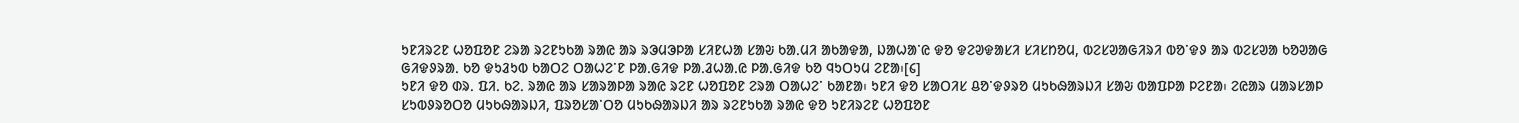ᱩᱱᱤᱨᱮᱱ ᱦᱚᱯᱚᱱ ᱮᱨᱟ ᱨᱮᱱᱩᱠᱟ ᱨᱟᱭ ᱟᱨ ᱨᱳᱢᱳᱞᱟ ᱥᱤᱱᱦᱟ ᱥᱟᱶ ᱠᱟᱹᱢᱤ ᱟᱠᱟᱫᱟ, ᱡᱟᱦᱟᱸᱭ ᱫᱚ ᱫᱮᱣᱫᱟᱥᱤ ᱥᱤᱥᱴᱚᱢ, ᱵᱮᱥᱣᱟᱜᱤᱨᱤ ᱵᱚᱸᱫᱽ ᱟᱨ ᱵᱮᱥᱣᱟ ᱠᱚᱣᱟᱜ ᱜᱤᱫᱽᱨᱟᱹ ᱠᱚ ᱫᱩᱲᱩᱵ ᱠᱟᱛᱮ ᱛᱟᱦᱮᱸᱱ ᱞᱟᱹᱜᱤᱫ ᱞᱟᱹᱲᱦᱟᱹᱭ ᱞᱟᱹᱜᱤᱫ ᱠᱚ ᱧᱩᱛᱩᱢ ᱮᱱᱟ᱾[᱔]
ᱩᱱᱤ ᱫᱚ ᱰᱨᱹ ᱯᱤᱹ ᱠᱮᱹ ᱨᱟᱭ ᱟᱨ ᱥᱟᱨᱟᱞᱟ ᱨᱟᱭ ᱨᱮᱱ ᱦᱚᱯᱚᱱ ᱮᱨᱟ ᱛᱟᱦᱮᱸ ᱠᱟᱱᱟ᱾ ᱩᱱᱤ ᱫᱚ ᱥᱟᱛᱤᱥ ᱪᱚᱸᱫᱽᱨᱚ ᱢᱩᱠᱷᱟᱨᱡᱤ ᱥᱟᱶ ᱵᱟᱯᱞᱟ ᱞᱮᱱᱟ᱾ ᱮᱭᱟᱨ ᱢᱟᱨᱥᱟᱞ ᱥᱩᱵᱽᱨᱚᱛᱚ ᱢᱩᱠᱷᱟᱨᱡᱤ, ᱯᱨᱚᱥᱟᱸᱛᱚ ᱢᱩᱠᱷᱟᱨᱡᱤ ᱟᱨ ᱨᱮᱱᱩᱠᱟ ᱨᱟᱭ ᱫᱚ ᱩᱱᱤᱨᱮᱱ ᱦᱚᱯᱚᱱ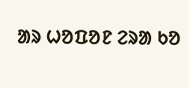ᱟᱨ ᱦᱚᱯᱚᱱ ᱮᱨᱟ ᱠᱚ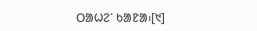ᱛᱟᱦᱮᱸ ᱠᱟᱱᱟ᱾[᱑]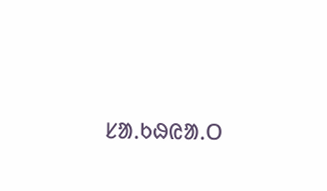ᱥᱟᱹᱠᱷᱭᱟᱹᱛ